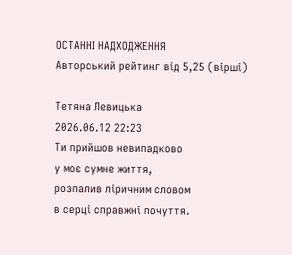ОСТАННІ НАДХОДЖЕННЯ
Авторський рейтинг від 5,25 (вірші)

Тетяна Левицька
2026.06.12 22:23
Ти прийшов невипадково
у моє сумне життя,
розпалив ліричним словом
в серці справжні почуття.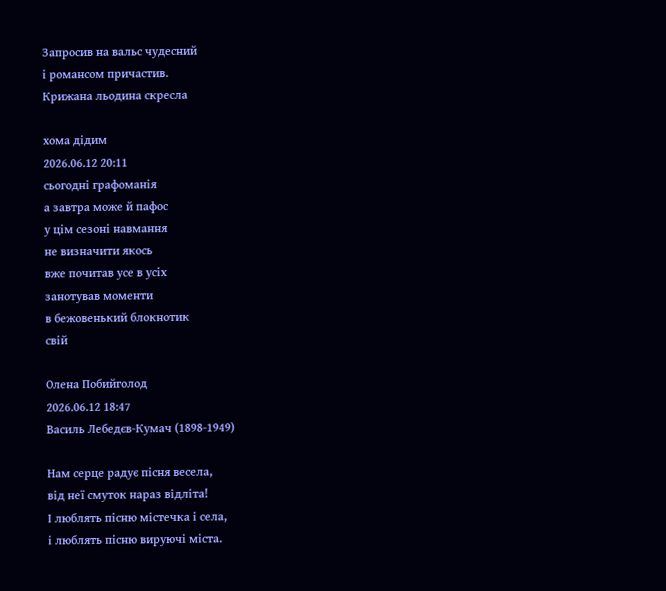Запросив на вальс чудесний
і романсом причастив.
Крижана льодина скресла

хома дідим
2026.06.12 20:11
сьогодні графоманія
а завтра може й пафос
у цім сезоні навмання
не визначити якось
вже почитав усе в усіх
занотував моменти
в бежовенький блокнотик
свій

Олена Побийголод
2026.06.12 18:47
Василь Лебедєв-Кумач (1898-1949)

Нам серце радує пісня весела,
від неї смуток нараз відліта!
І люблять пісню містечка і села,
і люблять пісню вируючі міста.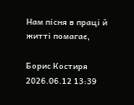Нам пісня в праці й житті помагає,

Борис Костиря
2026.06.12 13:39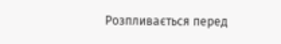Розпливається перед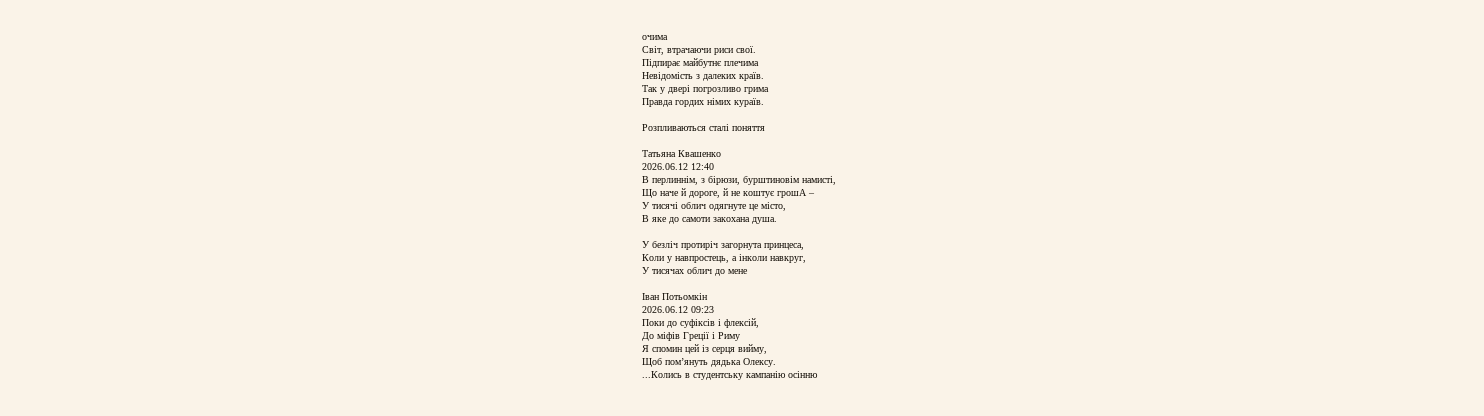очима
Світ, втрачаючи риси свої.
Підпирає майбутнє плечима
Невідомість з далеких країв.
Так у двері погрозливо грима
Правда гордих німих кураїв.

Розпливаються сталі поняття

Татьяна Квашенко
2026.06.12 12:40
В перлиннім, з бірюзи, бурштиновім намисті,
Що наче й дороге, й не коштує грошА –
У тисячі облич одягнуте це місто,
В яке до самоти закохана душа.

У безліч протиріч загорнута принцеса,
Коли у навпростець, а інколи навкруг,
У тисячах облич до мене

Іван Потьомкін
2026.06.12 09:23
Поки до суфіксів і флексій,
До міфів Греції і Риму
Я спомин цей із серця вийму,
Щоб пом’януть дядька Олексу.
...Колись в студентську кампанію осінню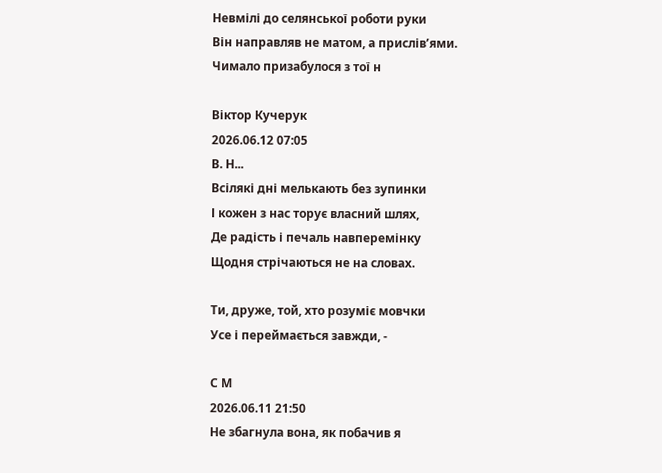Невмілі до селянської роботи руки
Він направляв не матом, а прислів’ями.
Чимало призабулося з тої н

Віктор Кучерук
2026.06.12 07:05
В. Н...
Всілякі дні мелькають без зупинки
І кожен з нас торує власний шлях,
Де радість і печаль навперемінку
Щодня стрічаються не на словах.

Ти, друже, той, хто розуміє мовчки
Усе і переймається завжди, -

С М
2026.06.11 21:50
Не збагнула вона, як побачив я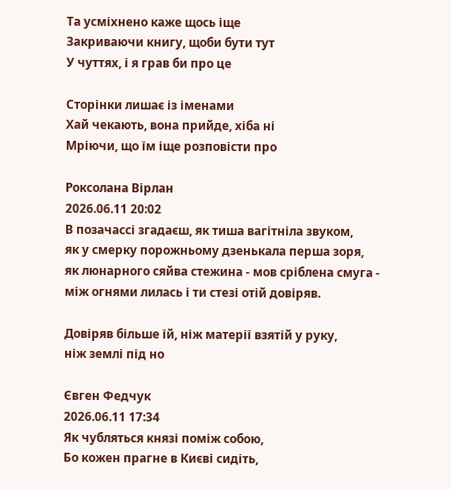Та усміхнено каже щось іще
Закриваючи книгу, щоби бути тут
У чуттях, і я грав би про це

Сторінки лишає із іменами
Хай чекають, вона прийде, хіба ні
Мріючи, що їм іще розповісти про

Роксолана Вірлан
2026.06.11 20:02
В позачассі згадаєш, як тиша вагітніла звуком,
як у смерку порожньому дзенькала перша зоря,
як люнарного сяйва стежина - мов сріблена смуга -
між огнями лилась і ти стезі отій довіряв.

Довіряв більше їй, ніж матерії взятій у руку,
ніж землі під но

Євген Федчук
2026.06.11 17:34
Як чубляться князі поміж собою,
Бо кожен прагне в Києві сидіть,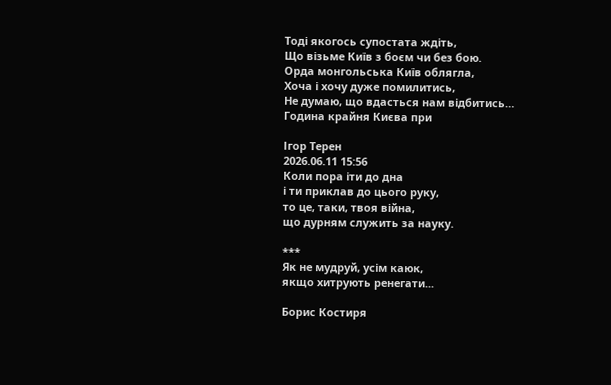Тоді якогось супостата ждіть,
Що візьме Київ з боєм чи без бою.
Орда монгольська Київ облягла,
Хоча і хочу дуже помилитись,
Не думаю, що вдасться нам відбитись…
Година крайня Києва при

Ігор Терен
2026.06.11 15:56
Коли пора іти до дна
і ти приклав до цього руку,
то це, таки, твоя війна,
що дурням служить за науку.

***
Як не мудруй, усім каюк,
якщо хитрують ренегати...

Борис Костиря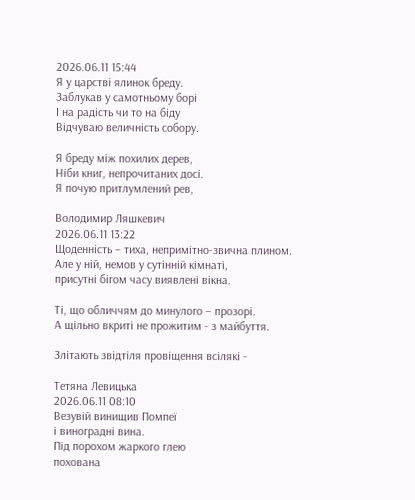2026.06.11 15:44
Я у царстві ялинок бреду.
Заблукав у самотньому борі
І на радість чи то на біду
Відчуваю величність собору.

Я бреду між похилих дерев,
Ніби книг, непрочитаних досі.
Я почую притлумлений рев,

Володимир Ляшкевич
2026.06.11 13:22
Щоденність – тиха, непримітно-звична плином.
Але у ній, немов у сутінній кімнаті,
присутні бігом часу виявлені вікна.

Ті, що обличчям до минулого – прозорі.
А щільно вкриті не прожитим - з майбуття.

Злітають звідтіля провіщення всілякі -

Тетяна Левицька
2026.06.11 08:10
Везувій винищив Помпеї
і виноградні вина.
Під порохом жаркого глею
похована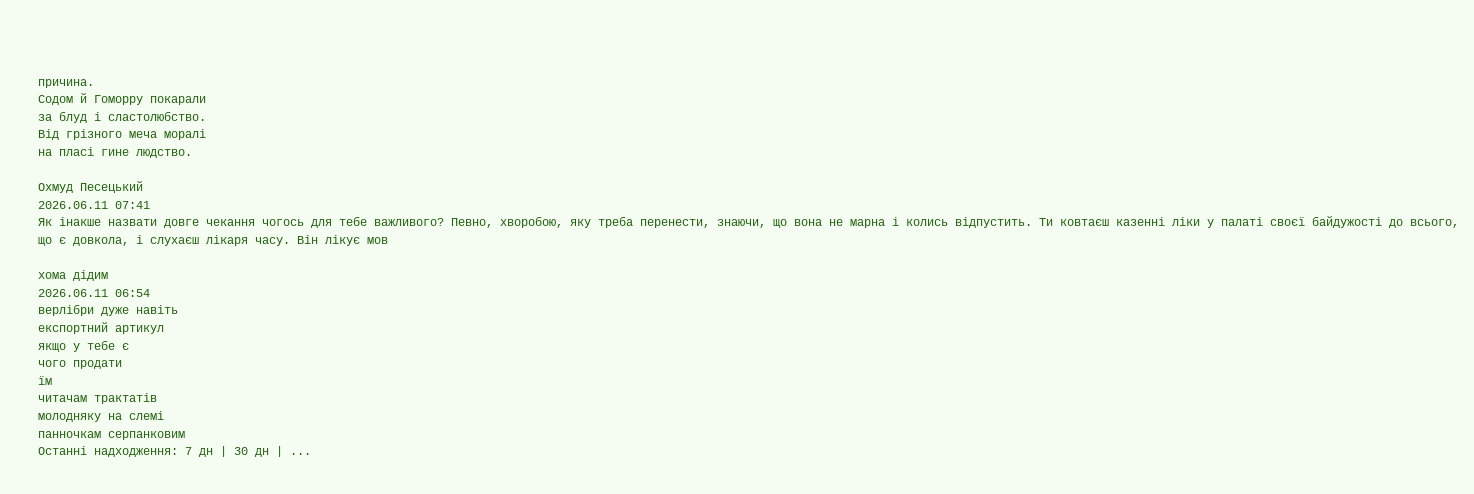причина.
Содом й Гоморру покарали
за блуд і сластолюбство.
Від грізного меча моралі
на пласі гине людство.

Охмуд Песецький
2026.06.11 07:41
Як інакше назвати довге чекання чогось для тебе важливого? Певно, хворобою, яку треба перенести, знаючи, що вона не марна і колись відпустить. Ти ковтаєш казенні ліки у палаті своєї байдужості до всього, що є довкола, і слухаєш лікаря часу. Він лікує мов

хома дідим
2026.06.11 06:54
верлібри дуже навіть
експортний артикул
якщо у тебе є
чого продати
їм
читачам трактатів
молодняку на слемі
панночкам серпанковим
Останні надходження: 7 дн | 30 дн | ...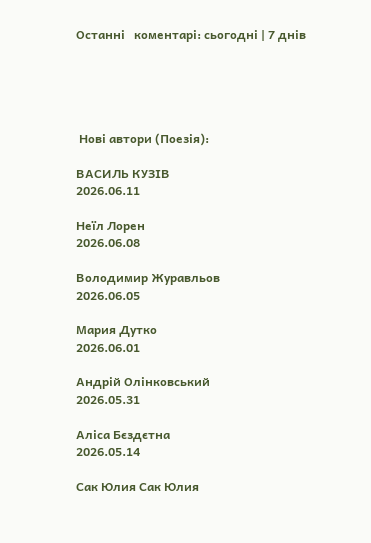Останні   коментарі: сьогодні | 7 днів





 Нові автори (Поезія):

ВАСИЛЬ КУЗІВ
2026.06.11

Неїл Лорен
2026.06.08

Володимир Журавльов
2026.06.05

Мария Дутко
2026.06.01

Андрій Олінковський
2026.05.31

Аліса Бєздєтна
2026.05.14

Сак Юлия Сак Юлия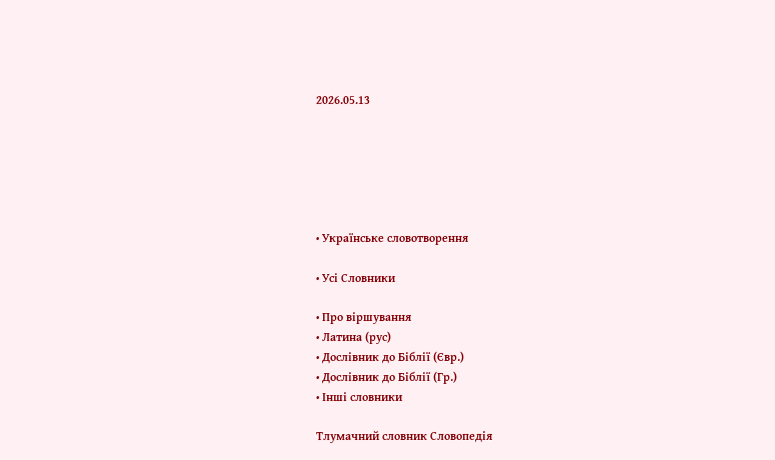2026.05.13






• Українське словотворення

• Усі Словники

• Про віршування
• Латина (рус)
• Дослівник до Біблії (Євр.)
• Дослівник до Біблії (Гр.)
• Інші словники

Тлумачний словник Словопедія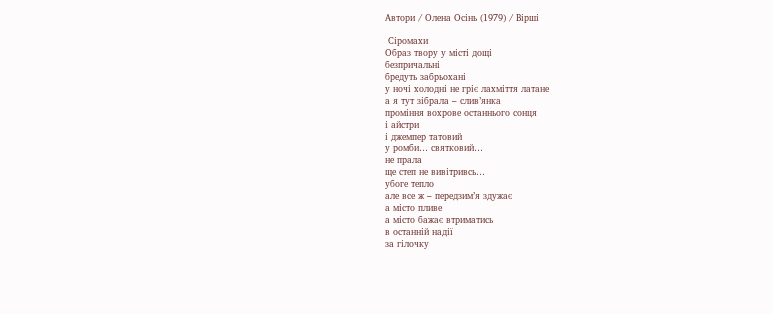Автори / Олена Осінь (1979) / Вірші

 Сіромахи
Образ твору у місті дощі
безпричальні
бредуть забрьохані
у ночі холодні не гріє лахміття латане
а я тут зібрала – слив’янка
проміння вохрове останнього сонця
і айстри
і джемпер татовий
у ромби… святковий…
не прала
ще степ не вивітривсь…
убоге тепло
але все ж – передзим’я здужає
а місто пливе
а місто бажає втриматись
в останній надії
за гілочку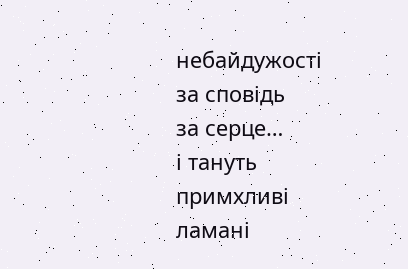небайдужості
за сповідь
за серце…
і тануть примхливі ламані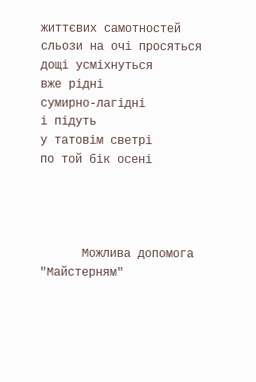життєвих самотностей
сльози на очі просяться
дощі усміхнуться
вже рідні
сумирно-лагідні
і підуть
у татовім светрі
по той бік осені




      Можлива допомога "Майстерням"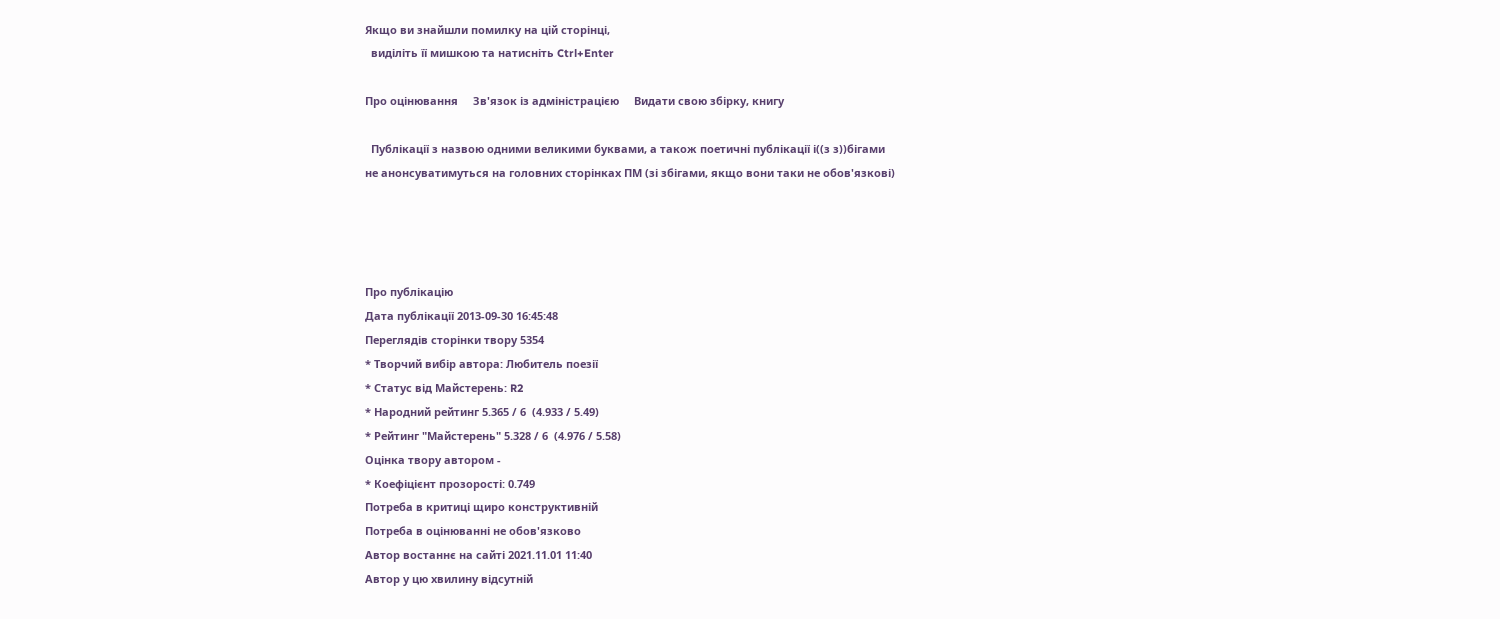Якщо ви знайшли помилку на цiй сторiнцi,
  видiлiть її мишкою та натисніть Ctrl+Enter

Про оцінювання     Зв'язок із адміністрацією     Видати свою збірку, книгу

  Публікації з назвою одними великими буквами, а також поетичні публікації і((з з))бігами
не анонсуватимуться на головних сторінках ПМ (зі збігами, якщо вони таки не обов'язкові)




Про публікацію
Дата публікації 2013-09-30 16:45:48
Переглядів сторінки твору 5354
* Творчий вибір автора: Любитель поезії
* Статус від Майстерень: R2
* Народний рейтинг 5.365 / 6  (4.933 / 5.49)
* Рейтинг "Майстерень" 5.328 / 6  (4.976 / 5.58)
Оцінка твору автором -
* Коефіцієнт прозорості: 0.749
Потреба в критиці щиро конструктивній
Потреба в оцінюванні не обов'язково
Автор востаннє на сайті 2021.11.01 11:40
Автор у цю хвилину відсутній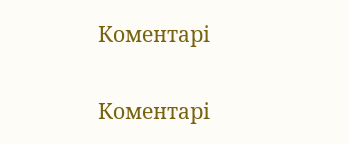Коментарі

Коментарі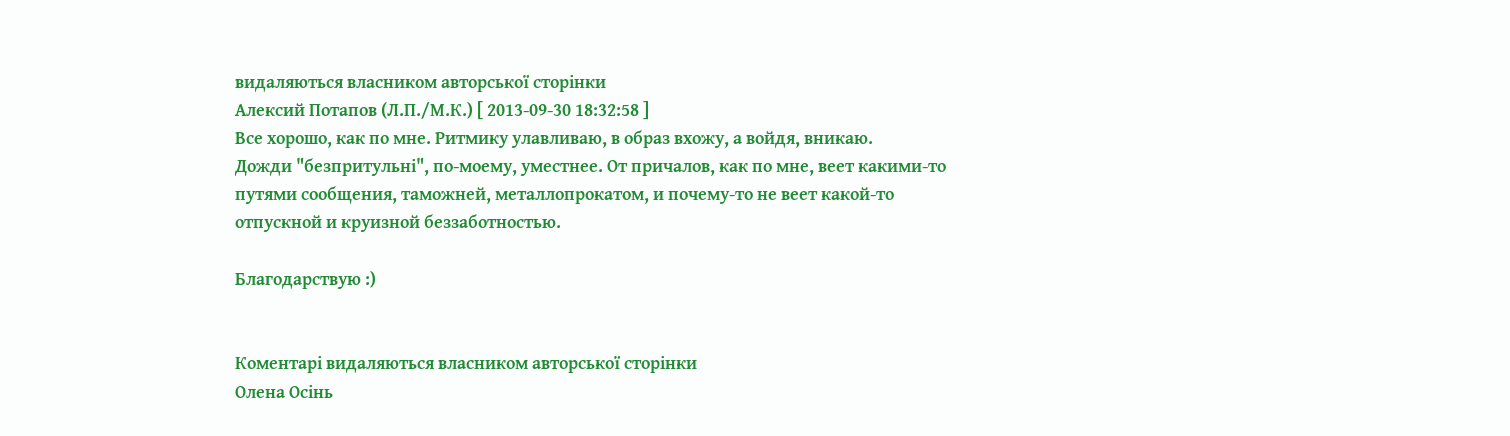видаляються власником авторської сторінки
Алексий Потапов (Л.П./М.К.) [ 2013-09-30 18:32:58 ]
Все хорошо, как по мне. Ритмику улавливаю, в образ вхожу, а войдя, вникаю.
Дожди "безпритульні", по-моему, уместнее. От причалов, как по мне, веет какими-то путями сообщения, таможней, металлопрокатом, и почему-то не веет какой-то отпускной и круизной беззаботностью.

Благодарствую :)


Коментарі видаляються власником авторської сторінки
Олена Осінь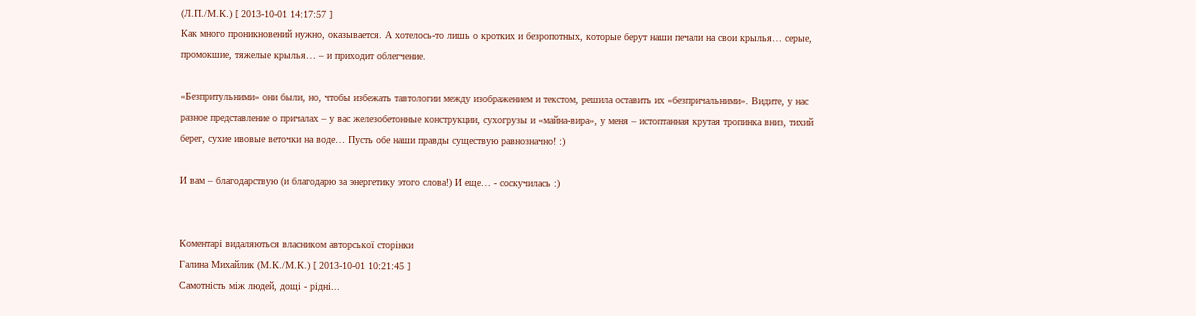(Л.П./М.К.) [ 2013-10-01 14:17:57 ]
Как много проникновений нужно, оказывается. А хотелось-то лишь о кротких и безропотных, которые берут наши печали на свои крылья… серые, промокшие, тяжелые крылья… – и приходит облегчение.

«Безпритульними» они были, но, чтобы избежать тавтологии между изображением и текстом, решила оставить их «безпричальними». Видите, у нас разное представление о причалах – у вас железобетонные конструкции, сухогрузы и «майна-вира», у меня – истоптанная крутая тропинка вниз, тихий берег, сухие ивовые веточки на воде… Пусть обе наши правды существую равнозначно! :)

И вам – благодарствую (и благодарю за энергетику этого слова!) И еще… - соскучилась :)


Коментарі видаляються власником авторської сторінки
Галина Михайлик (М.К./М.К.) [ 2013-10-01 10:21:45 ]
Самотність між людей, дощі - рідні...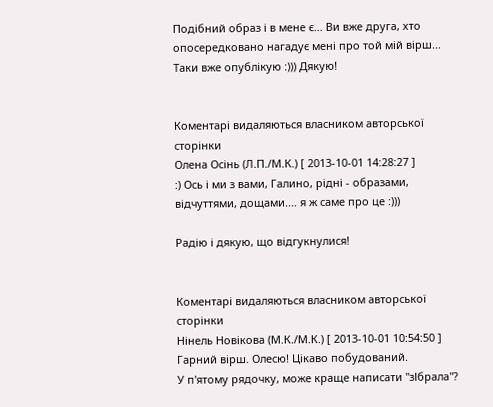Подібний образ і в мене є... Ви вже друга, хто опосередковано нагадує мені про той мій вірш... Таки вже опублікую :))) Дякую!


Коментарі видаляються власником авторської сторінки
Олена Осінь (Л.П./М.К.) [ 2013-10-01 14:28:27 ]
:) Ось і ми з вами, Галино, рідні - образами, відчуттями, дощами.... я ж саме про це :)))

Радію і дякую, що відгукнулися!


Коментарі видаляються власником авторської сторінки
Нінель Новікова (М.К./М.К.) [ 2013-10-01 10:54:50 ]
Гарний вірш. Олесю! Цікаво побудований.
У п'ятому рядочку, може краще написати "зІбрала"?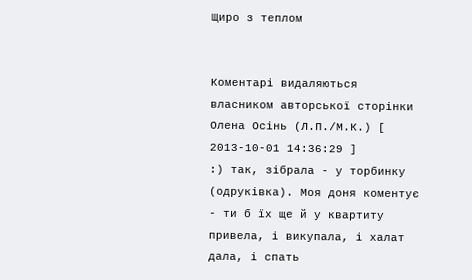Щиро з теплом


Коментарі видаляються власником авторської сторінки
Олена Осінь (Л.П./М.К.) [ 2013-10-01 14:36:29 ]
:) так, зібрала - у торбинку (одруківка). Моя доня коментує - ти б їх ще й у квартиту привела, і викупала, і халат дала, і спать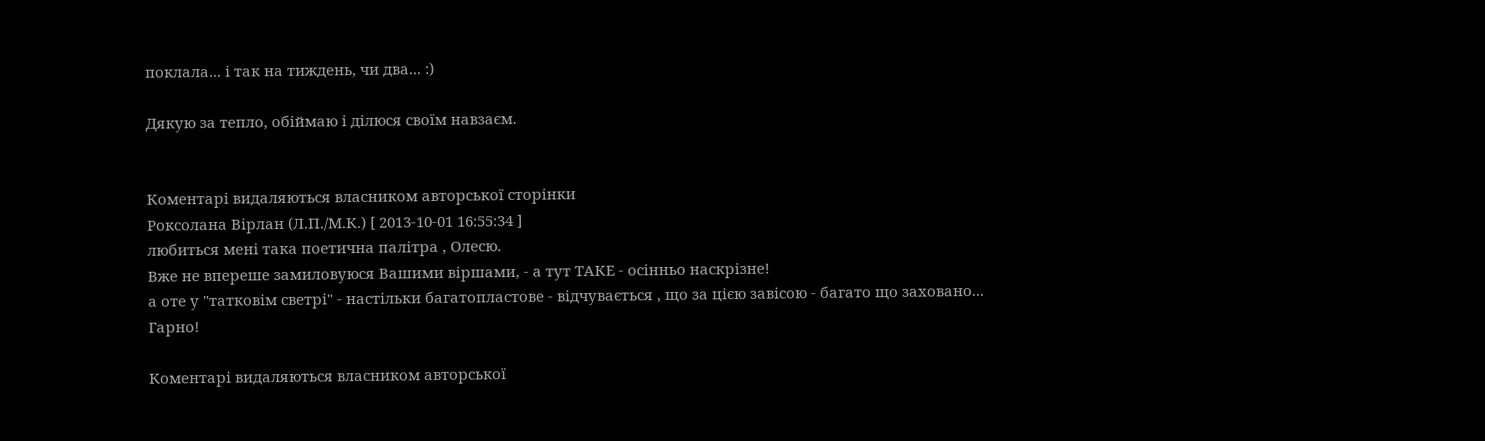поклала... і так на тиждень, чи два... :)

Дякую за тепло, обіймаю і ділюся своїм навзаєм.


Коментарі видаляються власником авторської сторінки
Роксолана Вірлан (Л.П./М.К.) [ 2013-10-01 16:55:34 ]
любиться мені така поетична палітра , Олесю.
Вже не впереше замиловуюся Вашими віршами, - а тут ТАКЕ - осінньо наскрізне!
а оте у "татковім светрі" - настільки багатопластове - відчувається , що за цією завісою - багато що заховано...
Гарно!

Коментарі видаляються власником авторської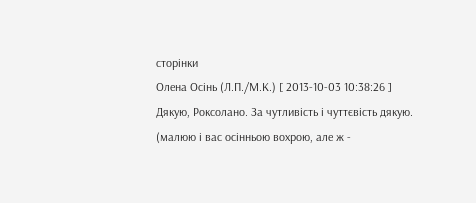сторінки
Олена Осінь (Л.П./М.К.) [ 2013-10-03 10:38:26 ]
Дякую, Роксолано. За чутливість і чуттєвість дякую. (малюю і вас осінньою вохрою, але ж -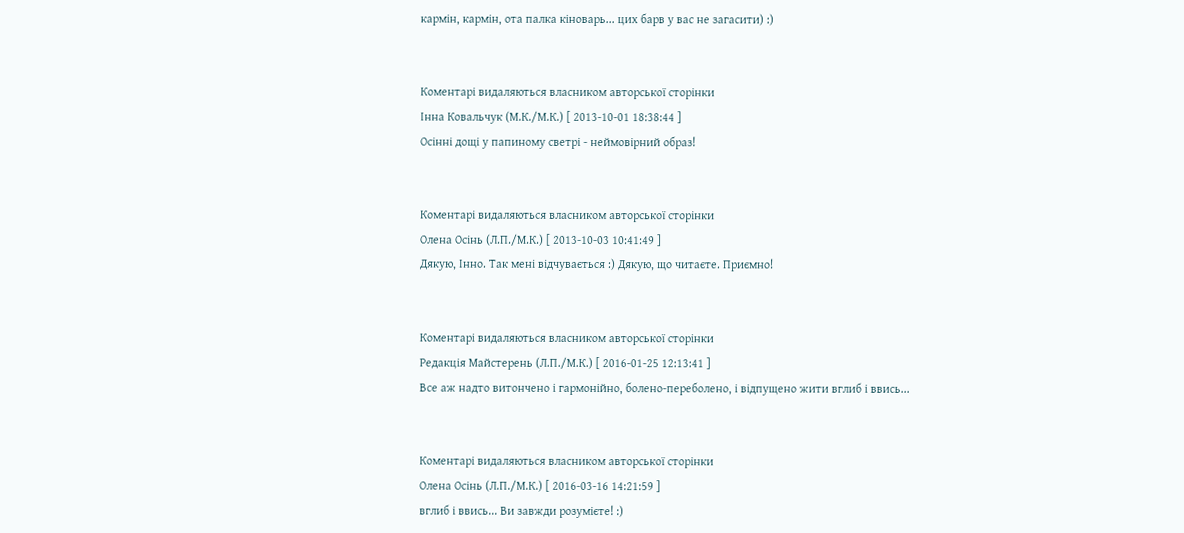кармін, кармін, ота палка кіноварь... цих барв у вас не загасити) :)


Коментарі видаляються власником авторської сторінки
Інна Ковальчук (М.К./М.К.) [ 2013-10-01 18:38:44 ]
Осінні дощі у папиному светрі - неймовірний образ!


Коментарі видаляються власником авторської сторінки
Олена Осінь (Л.П./М.К.) [ 2013-10-03 10:41:49 ]
Дякую, Інно. Так мені відчувається :) Дякую, що читаєте. Приємно!


Коментарі видаляються власником авторської сторінки
Редакція Майстерень (Л.П./М.К.) [ 2016-01-25 12:13:41 ]
Все аж надто витончено і гармонійно, болено-переболено, і відпущено жити вглиб і ввись...


Коментарі видаляються власником авторської сторінки
Олена Осінь (Л.П./М.К.) [ 2016-03-16 14:21:59 ]
вглиб і ввись... Ви завжди розумієте! :)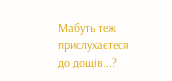Мабуть теж прислухаєтеся до дощів...?